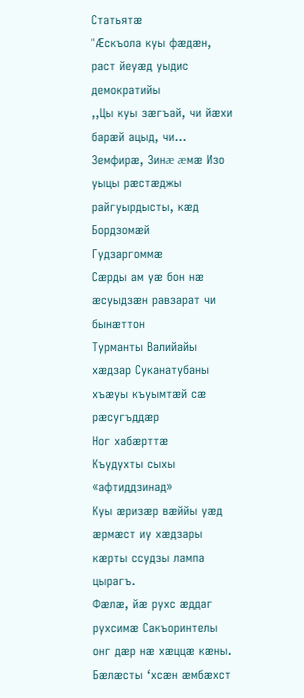Статьятæ
"Æскъола куы фæдæн, раст йеуæд уыдис демократийы
,,Цы куы зæгъай, чи йæхи барæй ацыд, чи…
Земфирæ, Зинæ æмæ Изо уыцы рæстæджы райгуырдысты, кæд Бордзомæй
Гудзаргоммæ
Сæрды ам уæ бон нæ æсуыдзæн равзарат чи бынæттон
Турманты Валийайы хæдзар Суканатубаны хъæуы къуымтæй сæ рæсугъддæр
Ног хабæрттæ
Къудухты сыхы «афтиддзинад»
Куы æризæр вæййы уæд æрмæст иу хæдзары кæрты ссудзы лампа
цырагъ.
Фæлæ, йæ рухс æддаг рухсимæ Сакъоринтелы онг дæр нæ хæццæ кæны.
Бæлæсты ‘хсæн æмбæхст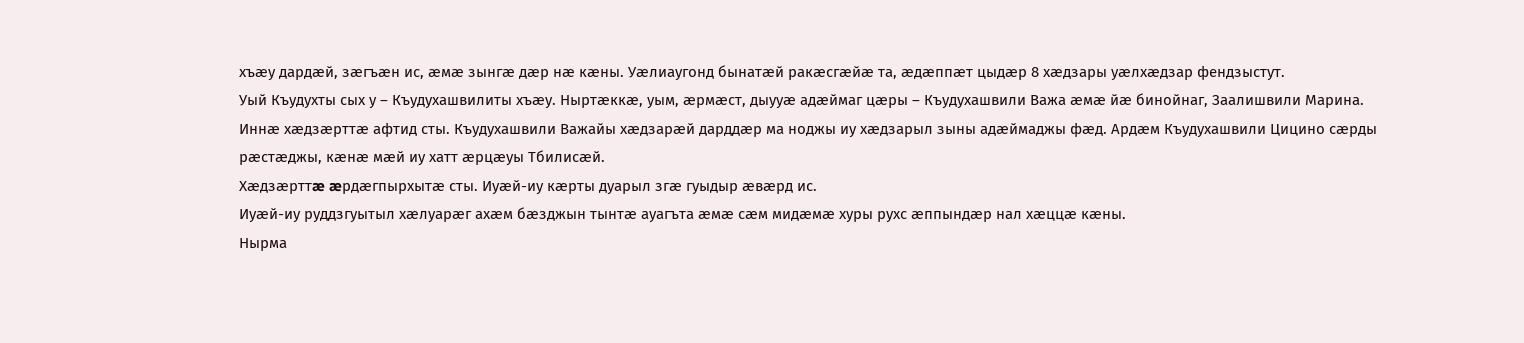хъæу дардæй, зæгъæн ис, æмæ зынгæ дæр нæ кæны. Уæлиаугонд бынатæй ракæсгæйæ та, æдæппæт цыдæр 8 хæдзары уæлхæдзар фендзыстут.
Уый Къудухты сых у – Къудухашвилиты хъæу. Ныртæккæ, уым, æрмæст, дыууæ адæймаг цæры – Къудухашвили Важа æмæ йæ бинойнаг, Заалишвили Марина.
Иннæ хæдзæрттæ афтид сты. Къудухашвили Важайы хæдзарæй дарддæр ма ноджы иу хæдзарыл зыны адæймаджы фæд. Ардæм Къудухашвили Цицино сæрды рæстæджы, кæнæ мæй иу хатт æрцæуы Тбилисæй.
Хæдзæрттæ æрдæгпырхытæ сты. Иуæй-иу кæрты дуарыл згæ гуыдыр æвæрд ис.
Иуæй-иу руддзгуытыл хæлуарæг ахæм бæзджын тынтæ ауагъта æмæ сæм мидæмæ хуры рухс æппындæр нал хæццæ кæны.
Нырма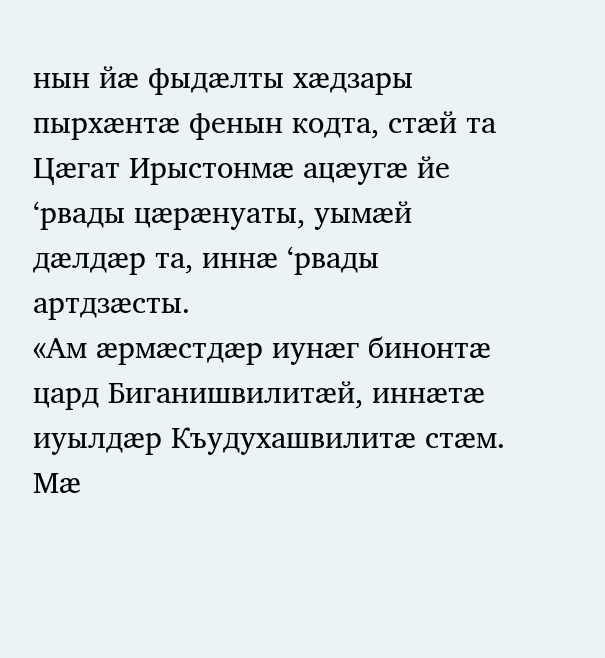нын йæ фыдæлты хæдзары пырхæнтæ фенын кодта, стæй та Цæгат Ирыстонмæ ацæугæ йе ‘рвады цæрæнуаты, уымæй дæлдæр та, иннæ ‘рвады артдзæсты.
«Ам æрмæстдæр иунæг бинонтæ цард Биганишвилитæй, иннæтæ иуылдæр Къудухашвилитæ стæм. Мæ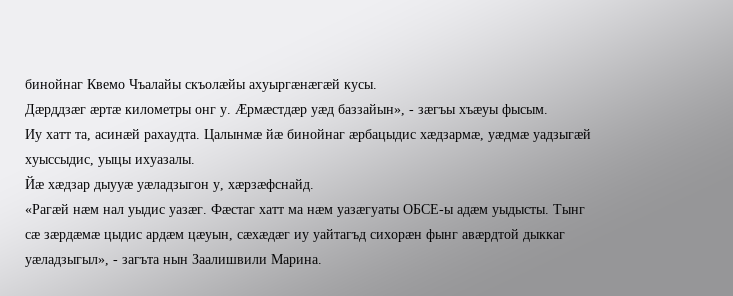бинойнаг Квемо Чъалайы скъолæйы ахуыргæнæгæй кусы.
Дæрддзæг æртæ километры онг у. Æрмæстдæр уæд баззайын», - зæгъы хъæуы фысым.
Иу хатт та, асинæй рахаудта. Цалынмæ йæ бинойнаг æрбацыдис хæдзармæ, уæдмæ уадзыгæй хуыссыдис, уыцы ихуазалы.
Йæ хæдзар дыууæ уæладзыгон у, хæрзæфснайд.
«Рагæй нæм нал уыдис уазæг. Фæстаг хатт ма нæм уазæгуаты ОБСЕ-ы адæм уыдысты. Тынг сæ зæрдæмæ цыдис ардæм цæуын, сæхæдæг иу уайтагъд сихорæн фынг авæрдтой дыккаг уæладзыгыл», - загъта нын Заалишвили Марина.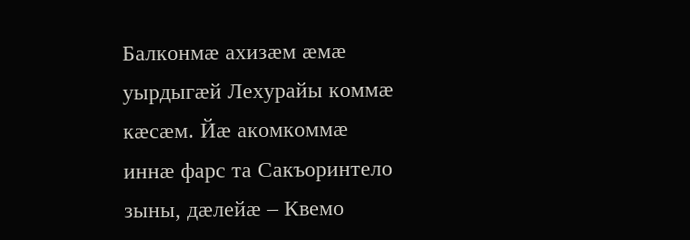Балконмæ ахизæм æмæ уырдыгæй Лехурайы коммæ кæсæм. Йæ акомкоммæ иннæ фарс та Сакъоринтело зыны, дæлейæ – Квемо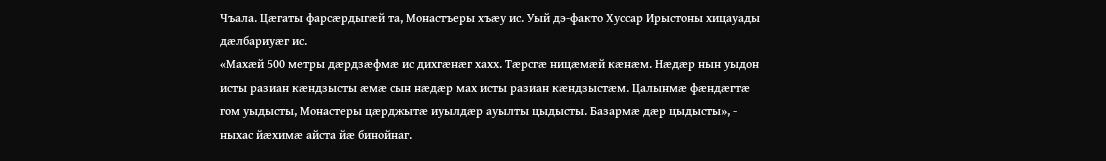Чъала. Цæгаты фарсæрдыгæй та, Монастъеры хъæу ис. Уый дэ-факто Хуссар Ирыстоны хицауады дæлбариуæг ис.
«Махæй 500 метры дæрдзæфмæ ис дихгæнæг хахх. Тæрсгæ ницæмæй кæнæм. Нæдæр нын уыдон исты разиан кæндзысты æмæ сын нæдæр мах исты разиан кæндзыстæм. Цалынмæ фæндæгтæ гом уыдысты, Монастеры цæрджытæ иуылдæр ауылты цыдысты. Базармæ дæр цыдысты», - ныхас йæхимæ айста йæ бинойнаг.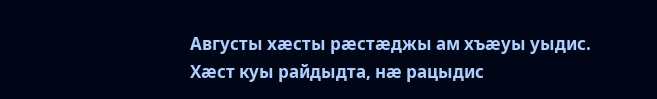Августы хæсты рæстæджы ам хъæуы уыдис. Хæст куы райдыдта, нæ рацыдис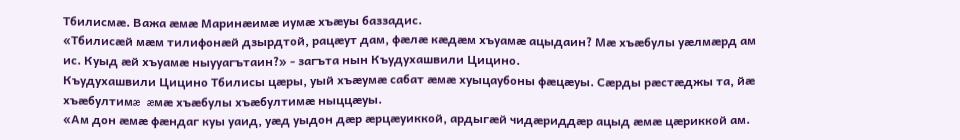Тбилисмæ. Важа æмæ Маринæимæ иумæ хъæуы баззадис.
«Тбилисæй мæм тилифонæй дзырдтой, рацæут дам, фæлæ кæдæм хъуамæ ацыдаин? Мæ хъæбулы уæлмæрд ам ис. Куыд æй хъуамæ ныууагътаин?» - загъта нын Къудухашвили Цицино.
Къудухашвили Цицино Тбилисы цæры, уый хъæумæ сабат æмæ хуыцаубоны фæцæуы. Сæрды рæстæджы та, йæ хъæбултимæ æмæ хъæбулы хъæбултимæ ныццæуы.
«Ам дон æмæ фæндаг куы уаид, уæд уыдон дæр æрцæуиккой, ардыгæй чидæриддæр ацыд æмæ цæриккой ам.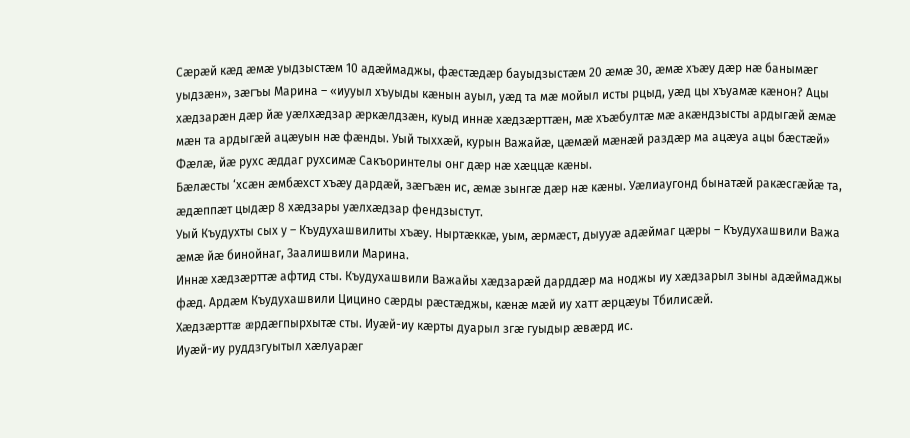Сæрæй кæд æмæ уыдзыстæм 10 адæймаджы, фæстæдæр бауыдзыстæм 20 æмæ 30, æмæ хъæу дæр нæ банымæг уыдзæн», зæгъы Марина – «иууыл хъуыды кæнын ауыл, уæд та мæ мойыл исты рцыд, уæд цы хъуамæ кæнон? Ацы хæдзарæн дæр йæ уæлхæдзар æркæлдзæн, куыд иннæ хæдзæрттæн, мæ хъæбултæ мæ акæндзысты ардыгæй æмæ мæн та ардыгæй ацæуын нæ фæнды. Уый тыххæй, курын Важайæ, цæмæй мæнæй раздæр ма ацæуа ацы бæстæй»
Фæлæ, йæ рухс æддаг рухсимæ Сакъоринтелы онг дæр нæ хæццæ кæны.
Бæлæсты ‘хсæн æмбæхст хъæу дардæй, зæгъæн ис, æмæ зынгæ дæр нæ кæны. Уæлиаугонд бынатæй ракæсгæйæ та, æдæппæт цыдæр 8 хæдзары уæлхæдзар фендзыстут.
Уый Къудухты сых у – Къудухашвилиты хъæу. Ныртæккæ, уым, æрмæст, дыууæ адæймаг цæры – Къудухашвили Важа æмæ йæ бинойнаг, Заалишвили Марина.
Иннæ хæдзæрттæ афтид сты. Къудухашвили Важайы хæдзарæй дарддæр ма ноджы иу хæдзарыл зыны адæймаджы фæд. Ардæм Къудухашвили Цицино сæрды рæстæджы, кæнæ мæй иу хатт æрцæуы Тбилисæй.
Хæдзæрттæ æрдæгпырхытæ сты. Иуæй-иу кæрты дуарыл згæ гуыдыр æвæрд ис.
Иуæй-иу руддзгуытыл хæлуарæг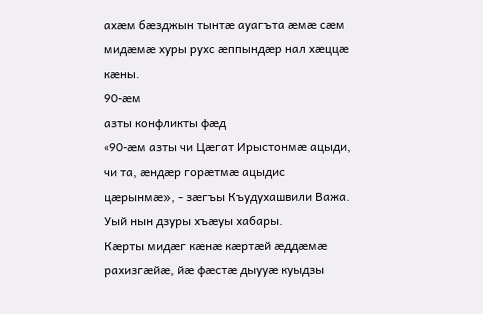ахæм бæзджын тынтæ ауагъта æмæ сæм мидæмæ хуры рухс æппындæр нал хæццæ кæны.
90-æм
азты конфликты фæд
«90-æм азты чи Цæгат Ирыстонмæ ацыди, чи та, æндæр горæтмæ ацыдис
цæрынмæ», - зæгъы Къудухашвили Важа. Уый нын дзуры хъæуы хабары.
Кæрты мидæг кæнæ кæртæй æддæмæ рахизгæйæ, йæ фæстæ дыууæ куыдзы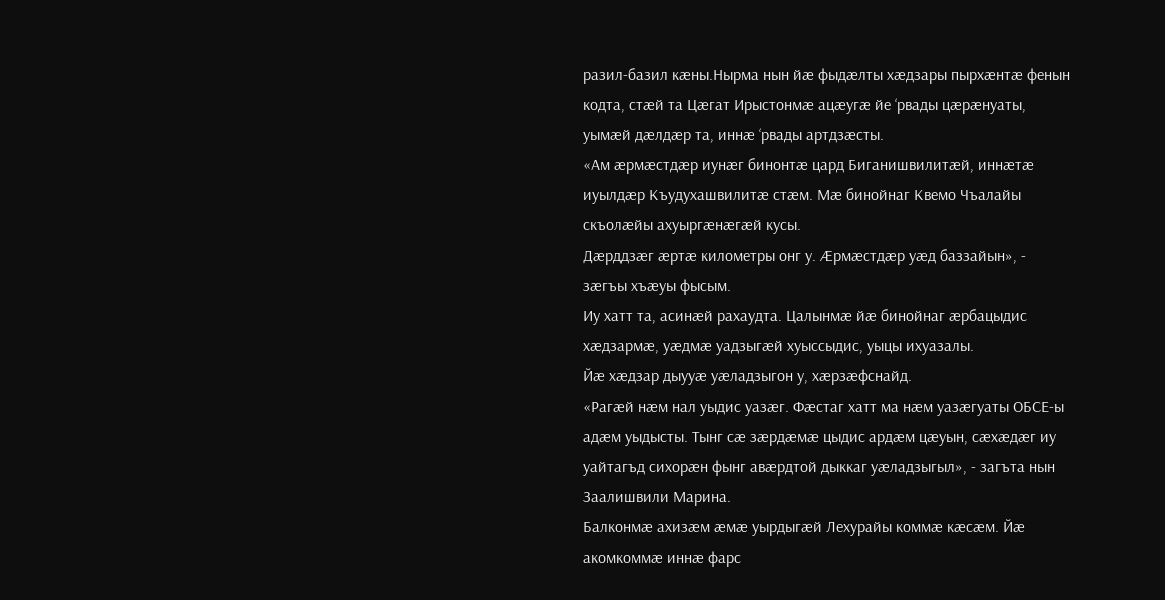разил-базил кæны.Нырма нын йæ фыдæлты хæдзары пырхæнтæ фенын кодта, стæй та Цæгат Ирыстонмæ ацæугæ йе ‘рвады цæрæнуаты, уымæй дæлдæр та, иннæ ‘рвады артдзæсты.
«Ам æрмæстдæр иунæг бинонтæ цард Биганишвилитæй, иннæтæ иуылдæр Къудухашвилитæ стæм. Мæ бинойнаг Квемо Чъалайы скъолæйы ахуыргæнæгæй кусы.
Дæрддзæг æртæ километры онг у. Æрмæстдæр уæд баззайын», - зæгъы хъæуы фысым.
Иу хатт та, асинæй рахаудта. Цалынмæ йæ бинойнаг æрбацыдис хæдзармæ, уæдмæ уадзыгæй хуыссыдис, уыцы ихуазалы.
Йæ хæдзар дыууæ уæладзыгон у, хæрзæфснайд.
«Рагæй нæм нал уыдис уазæг. Фæстаг хатт ма нæм уазæгуаты ОБСЕ-ы адæм уыдысты. Тынг сæ зæрдæмæ цыдис ардæм цæуын, сæхæдæг иу уайтагъд сихорæн фынг авæрдтой дыккаг уæладзыгыл», - загъта нын Заалишвили Марина.
Балконмæ ахизæм æмæ уырдыгæй Лехурайы коммæ кæсæм. Йæ акомкоммæ иннæ фарс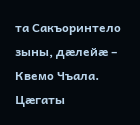та Сакъоринтело зыны, дæлейæ – Квемо Чъала. Цæгаты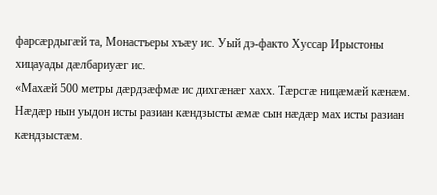фарсæрдыгæй та, Монастъеры хъæу ис. Уый дэ-факто Хуссар Ирыстоны хицауады дæлбариуæг ис.
«Махæй 500 метры дæрдзæфмæ ис дихгæнæг хахх. Тæрсгæ ницæмæй кæнæм. Нæдæр нын уыдон исты разиан кæндзысты æмæ сын нæдæр мах исты разиан кæндзыстæм.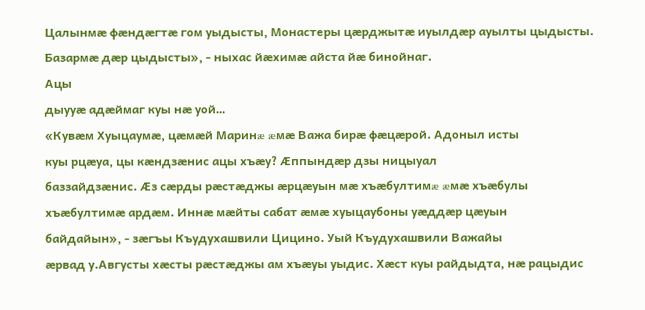Цалынмæ фæндæгтæ гом уыдысты, Монастеры цæрджытæ иуылдæр ауылты цыдысты. Базармæ дæр цыдысты», - ныхас йæхимæ айста йæ бинойнаг.
Ацы
дыууæ адæймаг куы нæ уой…
«Кувæм Хуыцаумæ, цæмæй Маринæ æмæ Важа бирæ фæцæрой. Адоныл исты
куы рцæуа, цы кæндзæнис ацы хъæу? Æппындæр дзы ницыуал
баззайдзæнис. Æз сæрды рæстæджы æрцæуын мæ хъæбултимæ æмæ хъæбулы
хъæбултимæ ардæм. Иннæ мæйты сабат æмæ хуыцаубоны уæддæр цæуын
байдайын», - зæгъы Къудухашвили Цицино. Уый Къудухашвили Важайы
æрвад у.Августы хæсты рæстæджы ам хъæуы уыдис. Хæст куы райдыдта, нæ рацыдис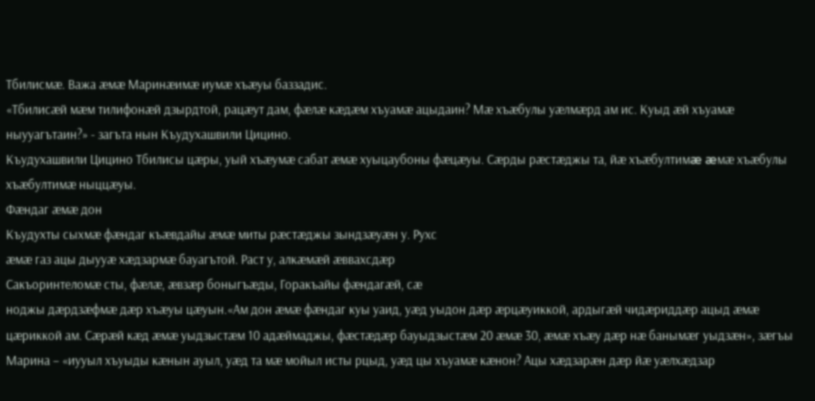Тбилисмæ. Важа æмæ Маринæимæ иумæ хъæуы баззадис.
«Тбилисæй мæм тилифонæй дзырдтой, рацæут дам, фæлæ кæдæм хъуамæ ацыдаин? Мæ хъæбулы уæлмæрд ам ис. Куыд æй хъуамæ ныууагътаин?» - загъта нын Къудухашвили Цицино.
Къудухашвили Цицино Тбилисы цæры, уый хъæумæ сабат æмæ хуыцаубоны фæцæуы. Сæрды рæстæджы та, йæ хъæбултимæ æмæ хъæбулы хъæбултимæ ныццæуы.
Фæндаг æмæ дон
Къудухты сыхмæ фæндаг къæвдайы æмæ миты рæстæджы зындзæуæн у. Рухс
æмæ газ ацы дыууæ хæдзармæ бауагътой. Раст у, алкæмæй æввахсдæр
Сакъоринтеломæ сты, фæлæ, æвзæр боныгъæды, Горакъайы фæндагæй, сæ
ноджы дæрдзæфмæ дæр хъæуы цæуын.«Ам дон æмæ фæндаг куы уаид, уæд уыдон дæр æрцæуиккой, ардыгæй чидæриддæр ацыд æмæ цæриккой ам. Сæрæй кæд æмæ уыдзыстæм 10 адæймаджы, фæстæдæр бауыдзыстæм 20 æмæ 30, æмæ хъæу дæр нæ банымæг уыдзæн», зæгъы Марина – «иууыл хъуыды кæнын ауыл, уæд та мæ мойыл исты рцыд, уæд цы хъуамæ кæнон? Ацы хæдзарæн дæр йæ уæлхæдзар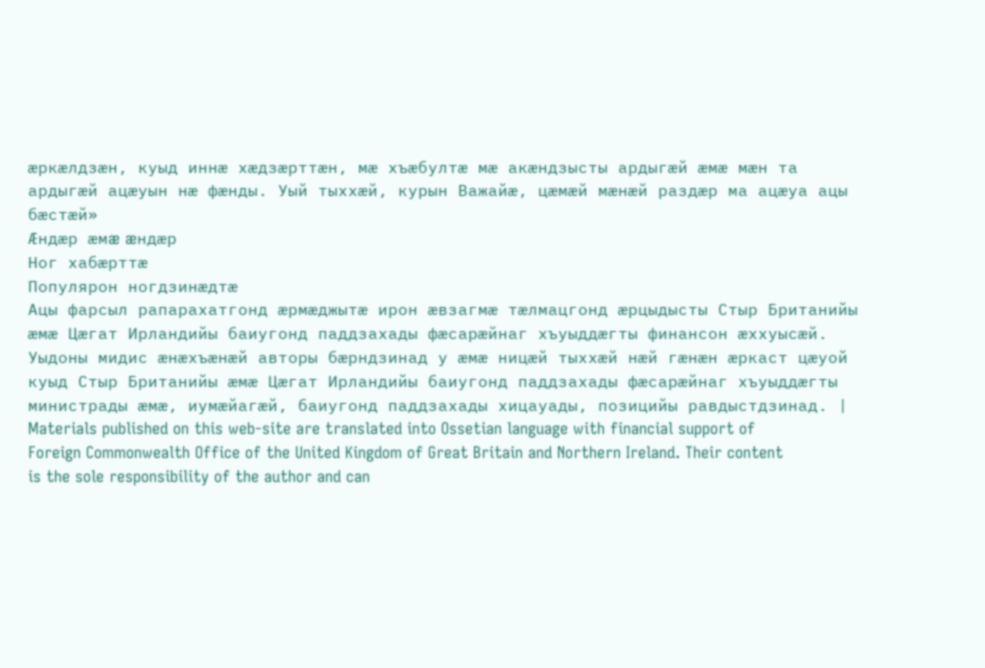æркæлдзæн, куыд иннæ хæдзæрттæн, мæ хъæбултæ мæ акæндзысты ардыгæй æмæ мæн та ардыгæй ацæуын нæ фæнды. Уый тыххæй, курын Важайæ, цæмæй мæнæй раздæр ма ацæуа ацы бæстæй»
Æндæр æмæ æндæр
Ног хабæрттæ
Популярон ногдзинæдтæ
Ацы фарсыл рапарахатгонд æрмæджытæ ирон æвзагмæ тæлмацгонд æрцыдысты Стыр Британийы æмæ Цæгат Ирландийы баиугонд паддзахады фæсарæйнаг хъуыддæгты финансон æххуысæй. Уыдоны мидис æнæхъæнæй авторы бæрндзинад у æмæ ницæй тыххæй нæй гæнæн æркаст цæуой куыд Стыр Британийы æмæ Цæгат Ирландийы баиугонд паддзахады фæсарæйнаг хъуыддæгты министрады æмæ, иумæйагæй, баиугонд паддзахады хицауады, позицийы равдыстдзинад. |
Materials published on this web-site are translated into Ossetian language with financial support of Foreign Commonwealth Office of the United Kingdom of Great Britain and Northern Ireland. Their content is the sole responsibility of the author and can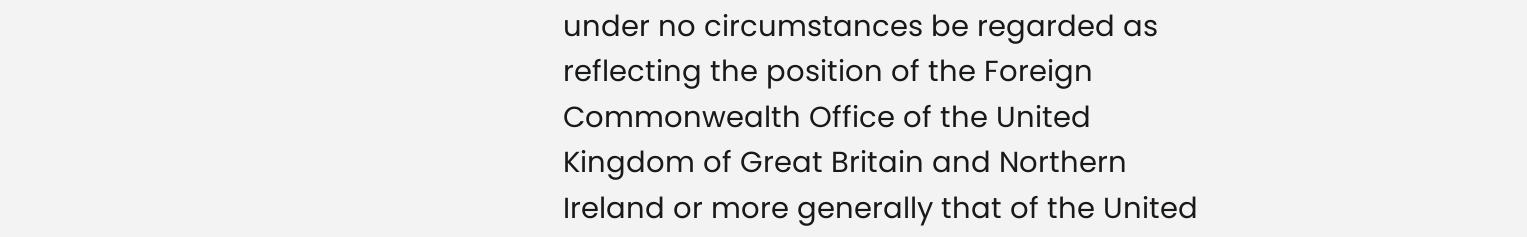under no circumstances be regarded as reflecting the position of the Foreign Commonwealth Office of the United Kingdom of Great Britain and Northern Ireland or more generally that of the United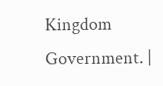Kingdom Government. |